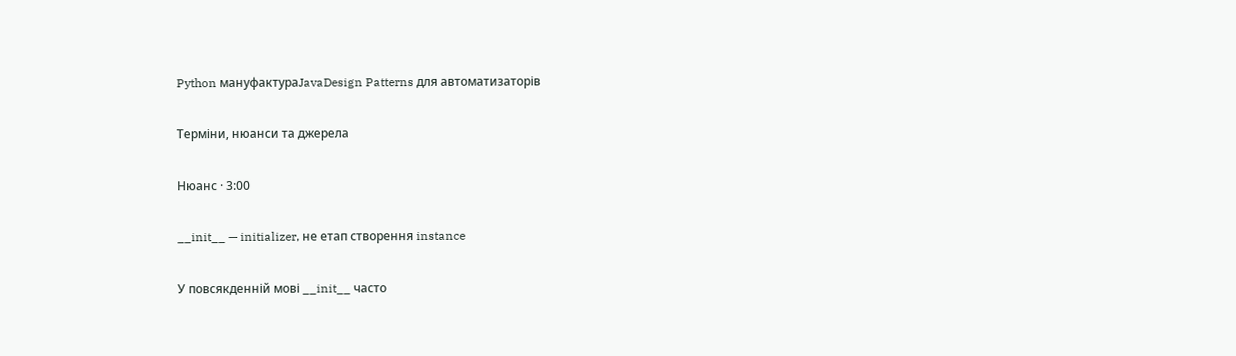Python мануфактураJavaDesign Patterns для автоматизаторів

Терміни, нюанси та джерела

Нюанс · 3:00

__init__ — initializer, не етап створення instance

У повсякденній мові __init__ часто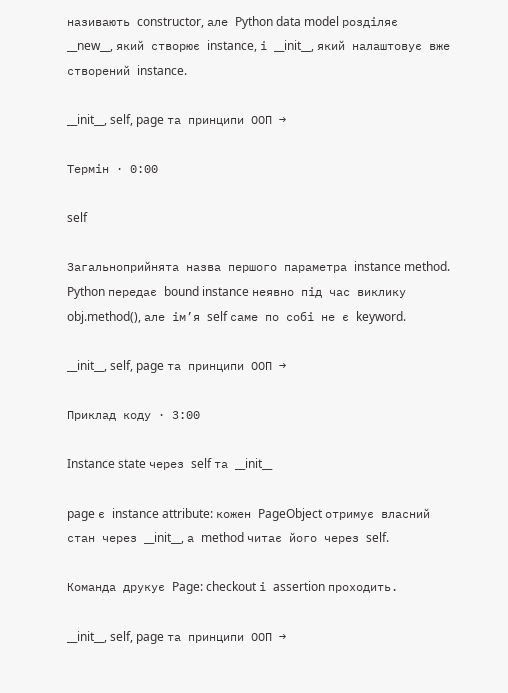називають constructor, але Python data model розділяє __new__, який створює instance, і __init__, який налаштовує вже створений instance.

__init__, self, page та принципи ООП →

Термін · 0:00

self

Загальноприйнята назва першого параметра instance method. Python передає bound instance неявно під час виклику obj.method(), але ім’я self саме по собі не є keyword.

__init__, self, page та принципи ООП →

Приклад коду · 3:00

Instance state через self та __init__

page є instance attribute: кожен PageObject отримує власний стан через __init__, а method читає його через self.

Команда друкує Page: checkout і assertion проходить.

__init__, self, page та принципи ООП →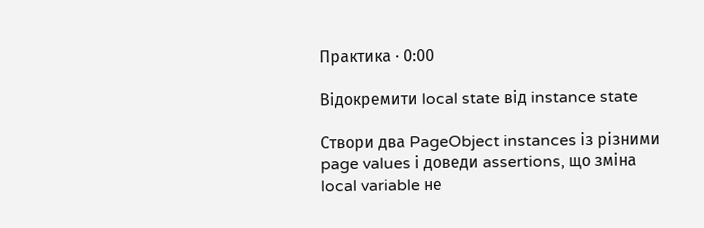Практика · 0:00

Відокремити local state від instance state

Створи два PageObject instances із різними page values і доведи assertions, що зміна local variable не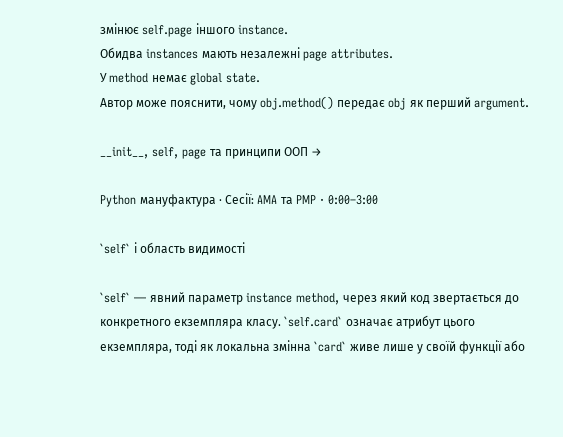змінює self.page іншого instance.
Обидва instances мають незалежні page attributes.
У method немає global state.
Автор може пояснити, чому obj.method() передає obj як перший argument.

__init__, self, page та принципи ООП →

Python мануфактура · Сесії: AMA та PMP · 0:00–3:00

`self` і область видимості

`self` — явний параметр instance method, через який код звертається до конкретного екземпляра класу. `self.card` означає атрибут цього екземпляра, тоді як локальна змінна `card` живе лише у своїй функції або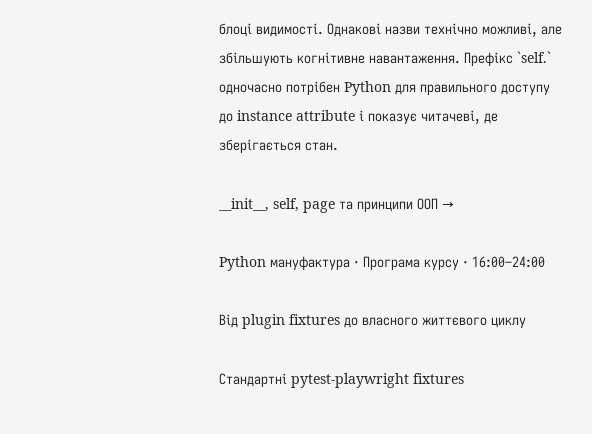блоці видимості. Однакові назви технічно можливі, але збільшують когнітивне навантаження. Префікс `self.` одночасно потрібен Python для правильного доступу до instance attribute і показує читачеві, де зберігається стан.

__init__, self, page та принципи ООП →

Python мануфактура · Програма курсу · 16:00–24:00

Від plugin fixtures до власного життєвого циклу

Стандартні pytest-playwright fixtures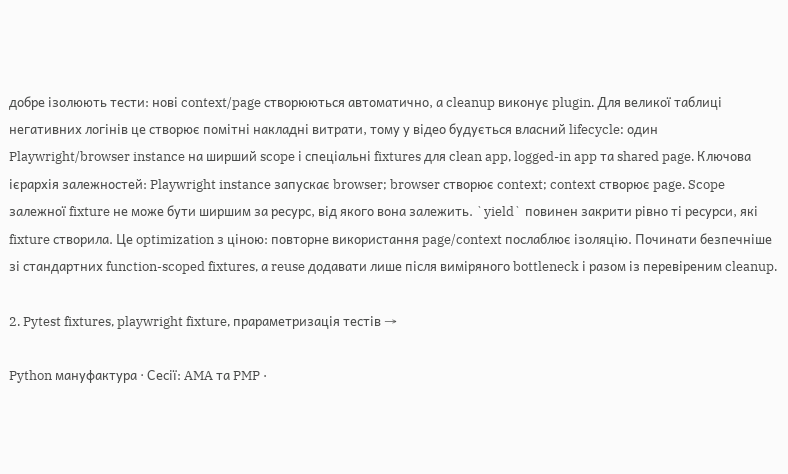добре ізолюють тести: нові context/page створюються автоматично, а cleanup виконує plugin. Для великої таблиці негативних логінів це створює помітні накладні витрати, тому у відео будується власний lifecycle: один Playwright/browser instance на ширший scope і спеціальні fixtures для clean app, logged-in app та shared page. Ключова ієрархія залежностей: Playwright instance запускає browser; browser створює context; context створює page. Scope залежної fixture не може бути ширшим за ресурс, від якого вона залежить. `yield` повинен закрити рівно ті ресурси, які fixture створила. Це optimization з ціною: повторне використання page/context послаблює ізоляцію. Починати безпечніше зі стандартних function-scoped fixtures, а reuse додавати лише після виміряного bottleneck і разом із перевіреним cleanup.

2. Pytest fixtures, playwright fixture, прараметризація тестів →

Python мануфактура · Сесії: AMA та PMP ·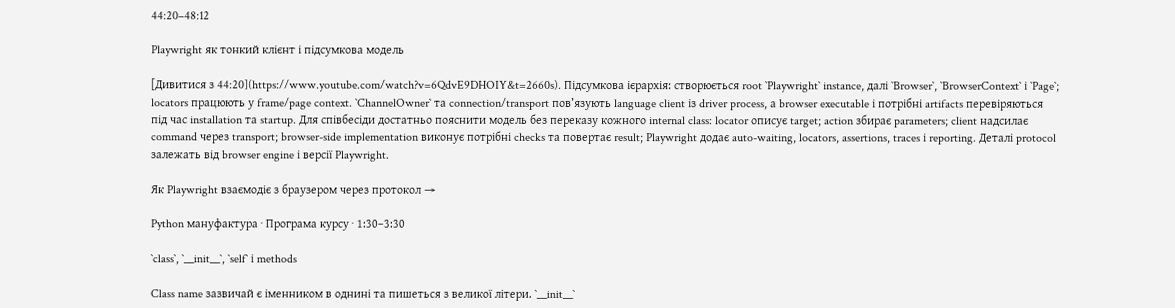44:20–48:12

Playwright як тонкий клієнт і підсумкова модель

[Дивитися з 44:20](https://www.youtube.com/watch?v=6QdvE9DHOIY&t=2660s). Підсумкова ієрархія: створюється root `Playwright` instance, далі `Browser`, `BrowserContext` і `Page`; locators працюють у frame/page context. `ChannelOwner` та connection/transport пов’язують language client із driver process, а browser executable і потрібні artifacts перевіряються під час installation та startup. Для співбесіди достатньо пояснити модель без переказу кожного internal class: locator описує target; action збирає parameters; client надсилає command через transport; browser-side implementation виконує потрібні checks та повертає result; Playwright додає auto-waiting, locators, assertions, traces і reporting. Деталі protocol залежать від browser engine і версії Playwright.

Як Playwright взаємодіє з браузером через протокол →

Python мануфактура · Програма курсу · 1:30–3:30

`class`, `__init__`, `self` і methods

Class name зазвичай є іменником в однині та пишеться з великої літери. `__init__`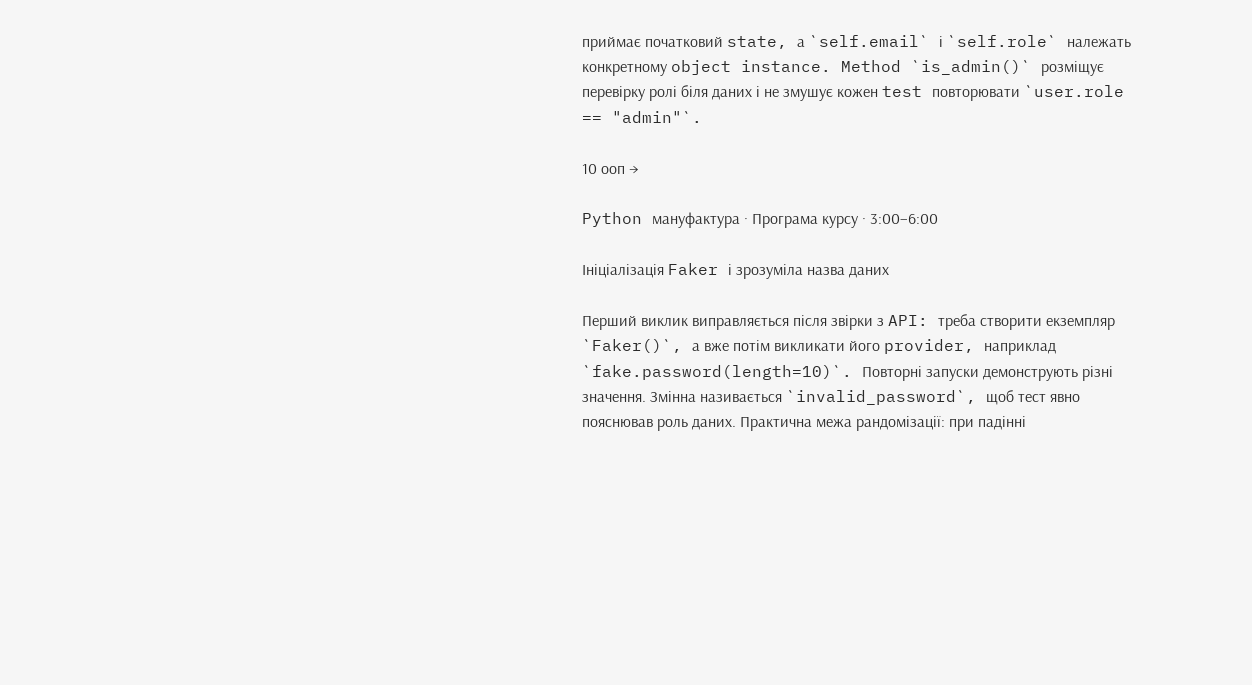приймає початковий state, а `self.email` і `self.role` належать конкретному object instance. Method `is_admin()` розміщує перевірку ролі біля даних і не змушує кожен test повторювати `user.role == "admin"`.

10 ооп →

Python мануфактура · Програма курсу · 3:00–6:00

Ініціалізація Faker і зрозуміла назва даних

Перший виклик виправляється після звірки з API: треба створити екземпляр `Faker()`, а вже потім викликати його provider, наприклад `fake.password(length=10)`. Повторні запуски демонструють різні значення. Змінна називається `invalid_password`, щоб тест явно пояснював роль даних. Практична межа рандомізації: при падінні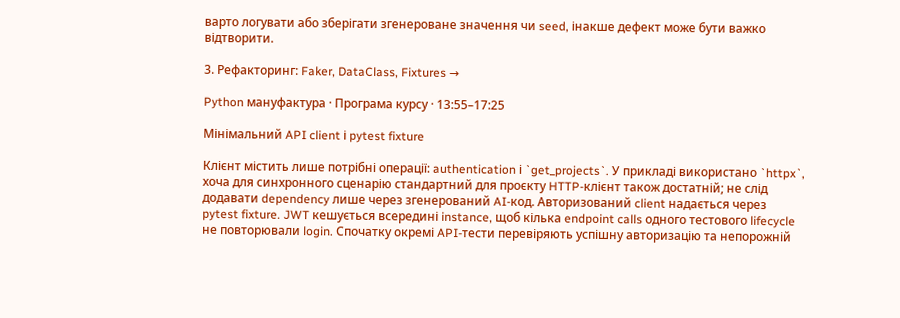варто логувати або зберігати згенероване значення чи seed, інакше дефект може бути важко відтворити.

3. Рефакторинг: Faker, DataClass, Fixtures →

Python мануфактура · Програма курсу · 13:55–17:25

Мінімальний API client і pytest fixture

Клієнт містить лише потрібні операції: authentication і `get_projects`. У прикладі використано `httpx`, хоча для синхронного сценарію стандартний для проєкту HTTP-клієнт також достатній; не слід додавати dependency лише через згенерований AI-код. Авторизований client надається через pytest fixture. JWT кешується всередині instance, щоб кілька endpoint calls одного тестового lifecycle не повторювали login. Спочатку окремі API-тести перевіряють успішну авторизацію та непорожній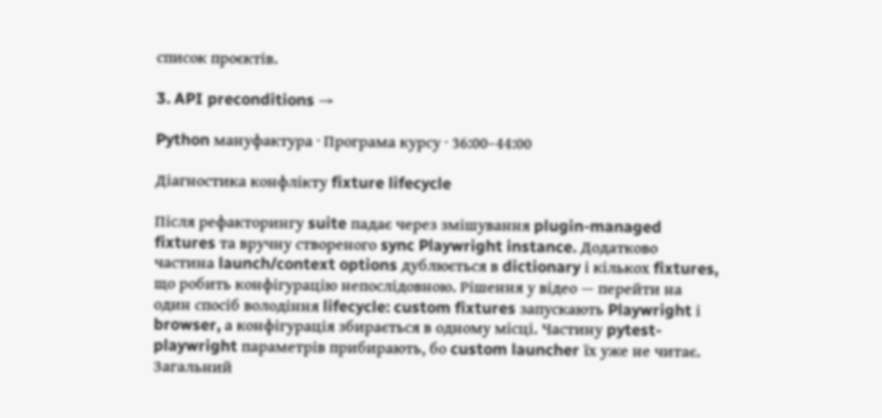список проєктів.

3. API preconditions →

Python мануфактура · Програма курсу · 36:00–44:00

Діагностика конфлікту fixture lifecycle

Після рефакторингу suite падає через змішування plugin-managed fixtures та вручну створеного sync Playwright instance. Додатково частина launch/context options дублюється в dictionary і кількох fixtures, що робить конфігурацію непослідовною. Рішення у відео — перейти на один спосіб володіння lifecycle: custom fixtures запускають Playwright і browser, а конфігурація збирається в одному місці. Частину pytest-playwright параметрів прибирають, бо custom launcher їх уже не читає. Загальний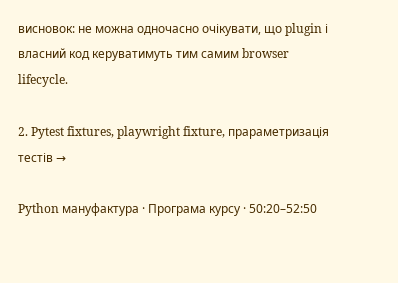висновок: не можна одночасно очікувати, що plugin і власний код керуватимуть тим самим browser lifecycle.

2. Pytest fixtures, playwright fixture, прараметризація тестів →

Python мануфактура · Програма курсу · 50:20–52:50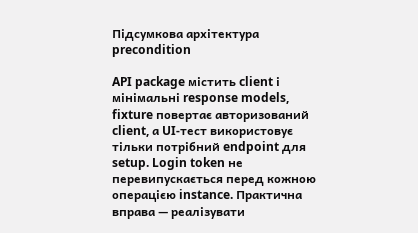Підсумкова архітектура precondition

API package містить client і мінімальні response models, fixture повертає авторизований client, а UI-тест використовує тільки потрібний endpoint для setup. Login token не перевипускається перед кожною операцією instance. Практична вправа — реалізувати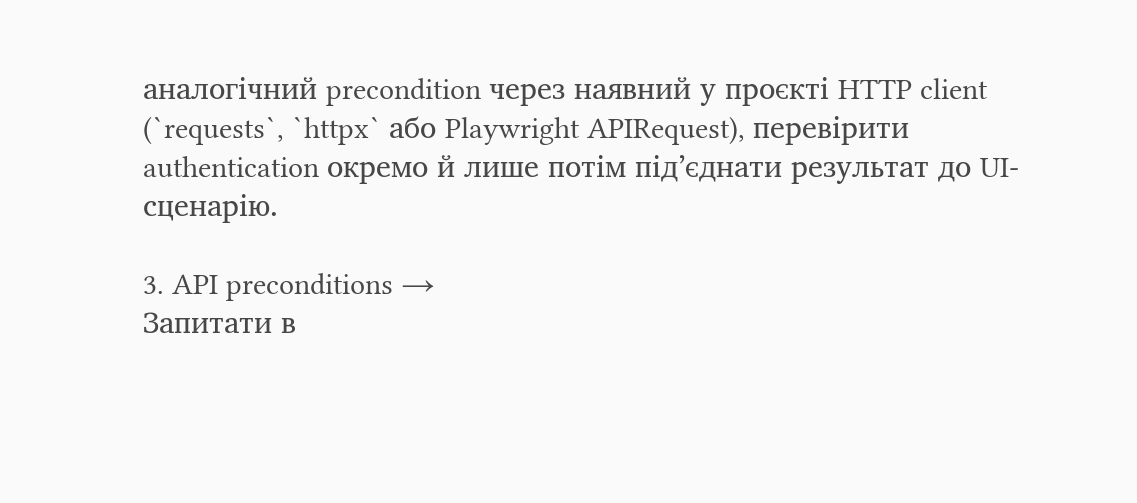аналогічний precondition через наявний у проєкті HTTP client (`requests`, `httpx` або Playwright APIRequest), перевірити authentication окремо й лише потім під’єднати результат до UI-сценарію.

3. API preconditions →
Запитати в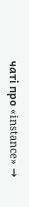чаті про «instance» →